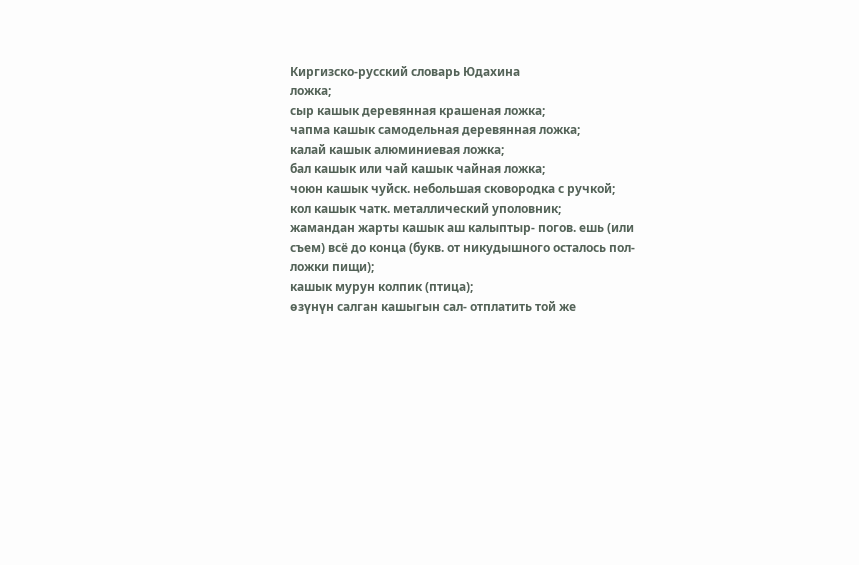Киргизско-русский словарь Юдахина
ложка;
сыр кашык деревянная крашеная ложка;
чапма кашык самодельная деревянная ложка;
калай кашык алюминиевая ложка;
бал кашык или чай кашык чайная ложка;
чоюн кашык чуйск. небольшая сковородка с ручкой;
кол кашык чатк. металлический уполовник;
жамандан жарты кашык аш калыптыр- погов. ешь (или съем) всё до конца (букв. от никудышного осталось пол-ложки пищи);
кашык мурун колпик (птица);
өзүнүн салган кашыгын сал- отплатить той же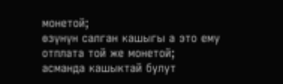монетой;
өзүнүн салган кашыгы а это ему отплата той же монетой;
асманда кашыктай булут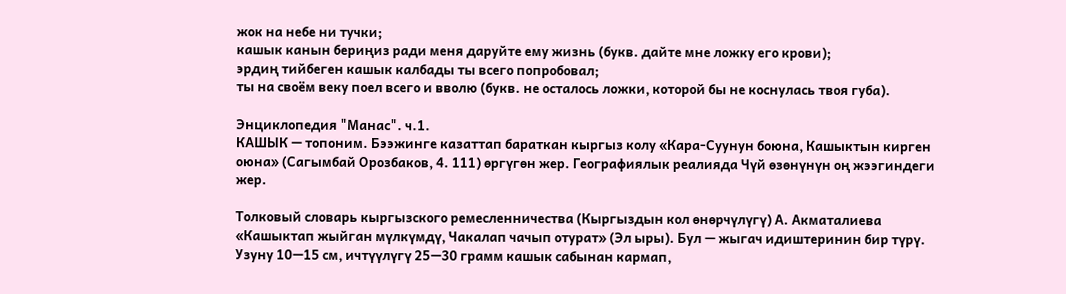жок на небе ни тучки;
кашык канын бериңиз ради меня даруйте ему жизнь (букв. дайте мне ложку его крови);
эрдиң тийбеген кашык калбады ты всего попробовал;
ты на своём веку поел всего и вволю (букв. не осталось ложки, которой бы не коснулась твоя губа).

Энциклопедия "Манас". ч.1.
КАШЫК — топоним. Бээжинге казаттап бараткан кыргыз колу «Кара-Суунун боюна, Кашыктын кирген оюна» (Сагымбай Орозбаков, 4. 111) өргүгөн жер. Географиялык реалияда Чүй өзөнүнүн оң жээгиндеги жер.

Толковый словарь кыргызского ремесленничества (Кыргыздын кол өнөрчүлүгү) А. Акматалиева
«Кашыктап жыйган мүлкүмдү, Чакалап чачып отурат» (Эл ыры). Бул — жыгач идиштеринин бир түрү. Узуну 10—15 см, ичтүүлүгү 25—30 грамм кашык сабынан кармап,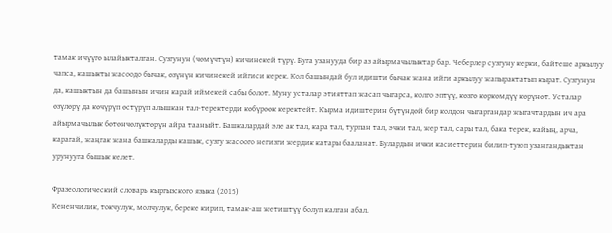тамак ичүүгө ылайыкталган. Сузгунун (чөмүчтүн) кичинекей түрү. Буга узанууда бир аз айырмачылыктар бар. Чеберлер сузгуну керки, байтеше аркылуу чапса, кашыкты жасоодо бычак, өзүнүн кичинекей ийгиси керек. Кол башындай бул идишти бычак жана ийги аркылуу жапырактатып кырат. Сузгунун да, кашыктын да башынын ичин карай иймекей сабы болот. Муну усталар этияттап жасап чыгарса, колго эптүү, көзгө көркөмдүү көрүнөт. Усталар өзүлөрү да көчүрүп өстүрүп алышкан тал-теректерди көбүрөөк керектейт. Кырма идиштерин бүтүндөй бир колдон чыгаргандар жыгачтардын ич ара айырмачылык бөтөнчөлүктөрүн айра тааныйт. Башкалардай эле ак тал, кара тал, турпан тал, эчки тал, жер тал, сары тал, бака терек, кайың, арча, карагай, жаңгак жана башкаларды кашык, сузгу жасоого негизги жердик катары бааланат. Булардын ички касиеттерин билип-туюп узангандыктан урунууга бышык келет.

Фразеологический словарь кыргызского языка (2015)
Кененчилик, токчулук, молчулук, береке кирип, тамак-аш жетиштүү болуп калган абал.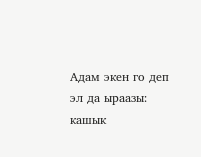Адам экен го деп эл да ыраазы: кашык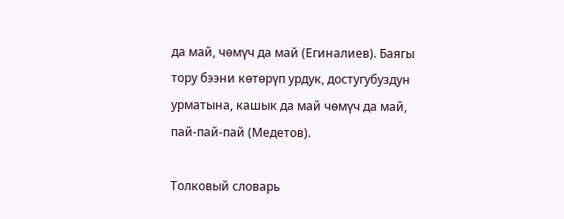да май, чөмүч да май (Егиналиев). Баягы тору бээни көтөрүп урдук, достугубуздун урматына, кашык да май чөмүч да май, пай-пай-пай (Медетов).

Толковый словарь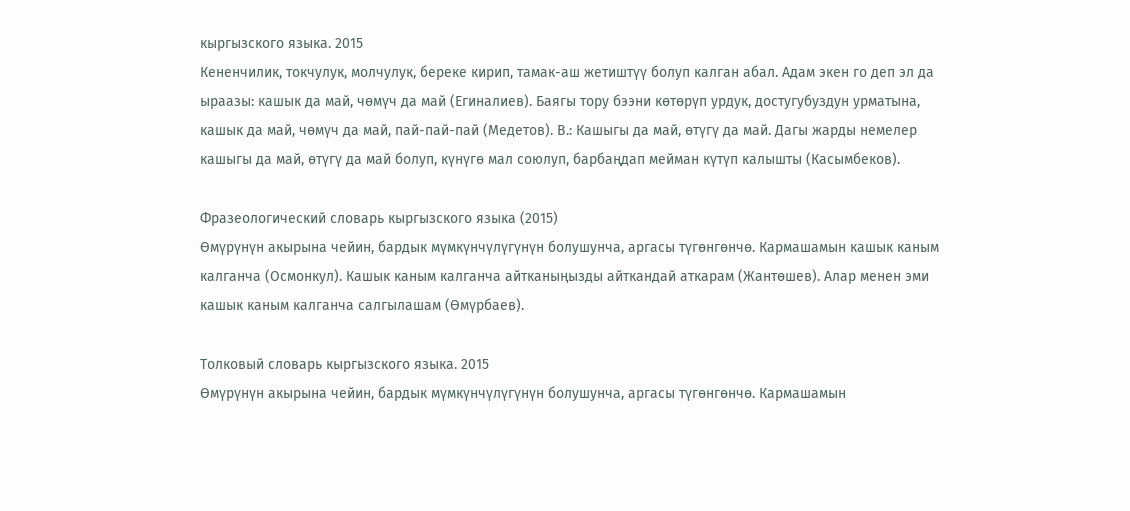кыргызского языка. 2015
Кененчилик, токчулук, молчулук, береке кирип, тамак-аш жетиштүү болуп калган абал. Адам экен го деп эл да ыраазы: кашык да май, чөмүч да май (Егиналиев). Баягы тору бээни көтөрүп урдук, достугубуздун урматына, кашык да май, чөмүч да май, пай-пай-пай (Медетов). В.: Кашыгы да май, өтүгү да май. Дагы жарды немелер кашыгы да май, өтүгү да май болуп, күнүгө мал союлуп, барбаңдап мейман күтүп калышты (Касымбеков).

Фразеологический словарь кыргызского языка (2015)
Өмүрүнүн акырына чейин, бардык мүмкүнчүлүгүнүн болушунча, аргасы түгөнгөнчө. Кармашамын кашык каным калганча (Осмонкул). Кашык каным калганча айтканыңызды айткандай аткарам (Жантөшев). Алар менен эми кашык каным калганча салгылашам (Өмүрбаев).

Толковый словарь кыргызского языка. 2015
Өмүрүнүн акырына чейин, бардык мүмкүнчүлүгүнүн болушунча, аргасы түгөнгөнчө. Кармашамын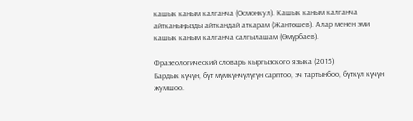кашык каным калганча (Осмонкул). Кашык каным калганча айтканыңызды айткандай аткарам (Жантөшев). Алар менен эми кашык каным калганча салгылашам (Өмүрбаев).

Фразеологический словарь кыргызского языка (2015)
Бардык күчүн, бүт мүмкүнчүлүгүн сарптоо, эч тартынбоо, бүткүл күчүн жумшоо.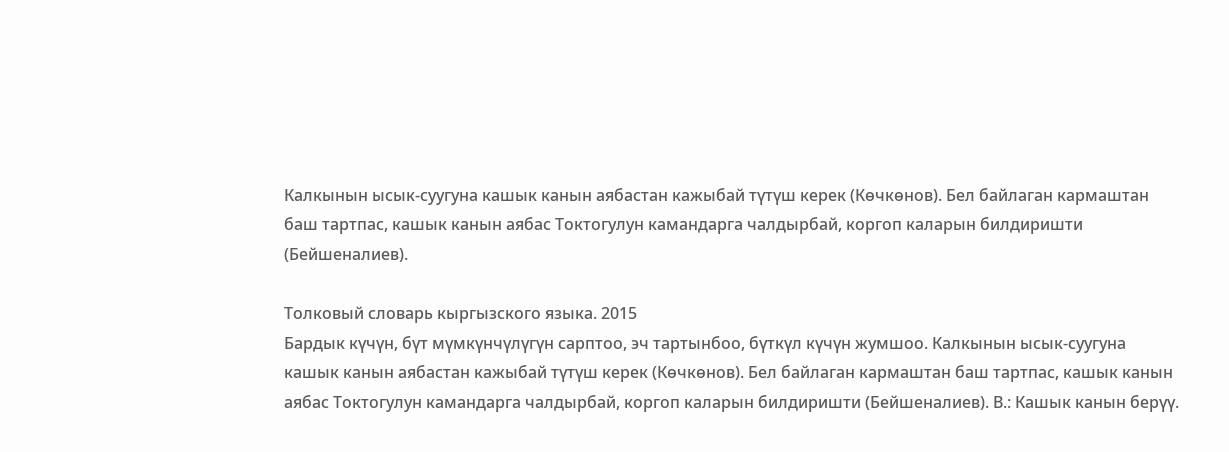Калкынын ысык-суугуна кашык канын аябастан кажыбай түтүш керек (Көчкөнов). Бел байлаган кармаштан баш тартпас, кашык канын аябас Токтогулун камандарга чалдырбай, коргоп каларын билдиришти (Бейшеналиев).

Толковый словарь кыргызского языка. 2015
Бардык күчүн, бүт мүмкүнчүлүгүн сарптоо, эч тартынбоо, бүткүл күчүн жумшоо. Калкынын ысык-суугуна кашык канын аябастан кажыбай түтүш керек (Көчкөнов). Бел байлаган кармаштан баш тартпас, кашык канын аябас Токтогулун камандарга чалдырбай, коргоп каларын билдиришти (Бейшеналиев). В.: Кашык канын берүү.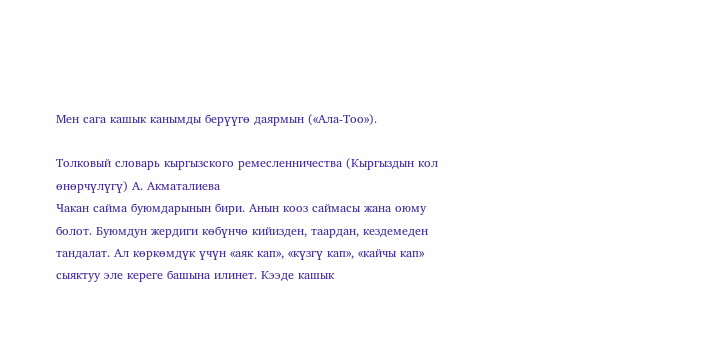Мен сага кашык канымды берүүгө даярмын («Ала-Тоо»).

Толковый словарь кыргызского ремесленничества (Кыргыздын кол өнөрчүлүгү) А. Акматалиева
Чакан сайма буюмдарынын бири. Анын кооз саймасы жана оюму болот. Буюмдун жердиги көбүнчө кийизден, таардан, кездемеден тандалат. Ал көркөмдүк үчүн «аяк кап», «күзгү кап», «кайчы кап» сыяктуу эле кереге башына илинет. Кээде кашык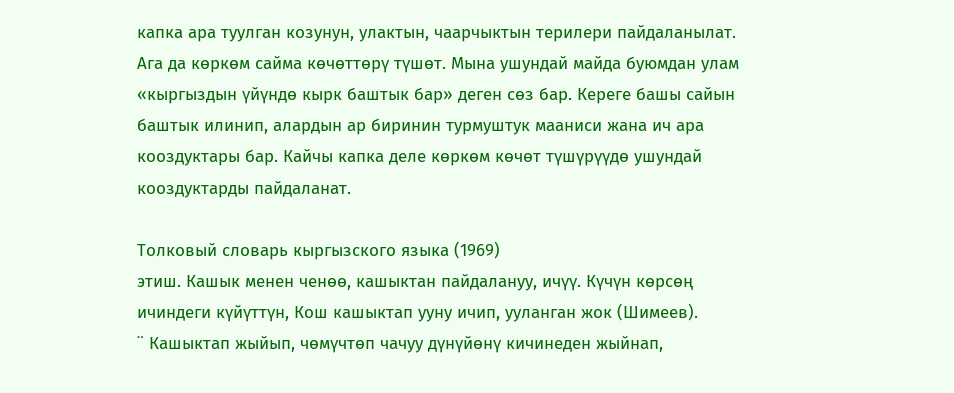капка ара туулган козунун, улактын, чаарчыктын терилери пайдаланылат. Ага да көркөм сайма көчөттөрү түшөт. Мына ушундай майда буюмдан улам «кыргыздын үйүндө кырк баштык бар» деген сөз бар. Кереге башы сайын баштык илинип, алардын ар биринин турмуштук мааниси жана ич ара кооздуктары бар. Кайчы капка деле көркөм көчөт түшүрүүдө ушундай кооздуктарды пайдаланат.

Толковый словарь кыргызского языка (1969)
этиш. Кашык менен ченөө, кашыктан пайдалануу, ичүү. Күчүн көрсөң ичиндеги күйүттүн, Кош кашыктап ууну ичип, ууланган жок (Шимеев).
¨ Кашыктап жыйып, чөмүчтөп чачуу дүнүйөнү кичинеден жыйнап,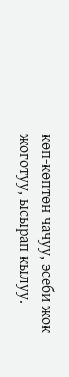көп-көптөн чачуу, эсеби жок жоготуу, ысырап кылуу.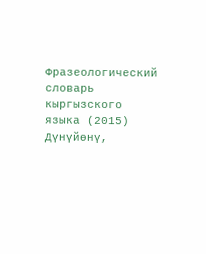Фразеологический словарь кыргызского языка (2015)
Дүнүйөнү,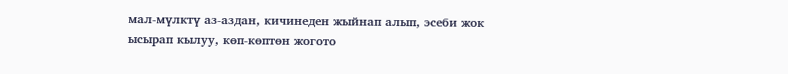мал-мүлктү аз-аздан, кичинеден жыйнап алып, эсеби жок ысырап кылуу, көп-көптөн жогото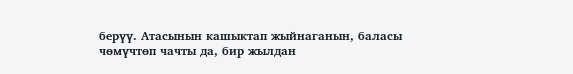берүү. Атасынын кашыктап жыйнаганын, баласы чөмүчтөп чачты да, бир жылдан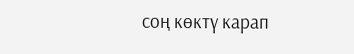соң көктү карап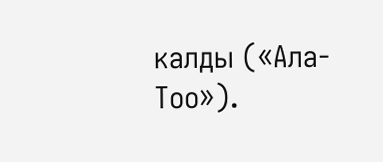калды («Ала-Тоо»).